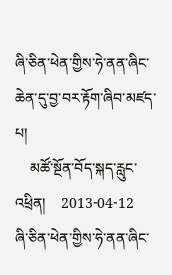ཞི་ཅིན་ཕེན་གྱིས་ཧེ་ནན་ཞིང་ཆེན་དུ་བྱ་བར་རྟོག་ཞིབ་མཛད་པ།
    མཚོ་སྔོན་བོད་སྐད་རླུང་འཕྲིན།    2013-04-12
ཞི་ཅིན་ཕེན་གྱིས་ཧེ་ནན་ཞིང་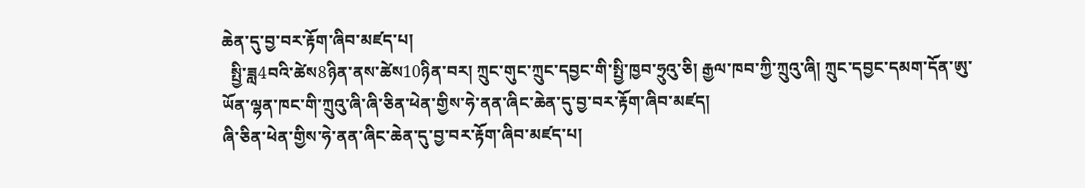ཆེན་དུ་བྱ་བར་རྟོག་ཞིབ་མཛད་པ།
  སྤྱི་ཟླ4བའི་ཚེས8ཉིན་ནས་ཚེས10ཉིན་བར། ཀྲུང་གུང་ཀྲུང་དབྱང་གི་སྤྱི་ཁྱབ་ཧྲུའུ་ཅི། རྒྱལ་ཁབ་ཀྱི་ཀྲུའུ་ཞི། ཀྲུང་དབྱང་དམག་དོན་ཨུ་ཡོན་ལྷན་ཁང་གི་ཀྲུའུ་ཞི་ཞི་ཅིན་ཕེན་གྱིས་ཧེ་ནན་ཞིང་ཆེན་དུ་བྱ་བར་རྟོག་ཞིབ་མཛད།
ཞི་ཅིན་ཕེན་གྱིས་ཧེ་ནན་ཞིང་ཆེན་དུ་བྱ་བར་རྟོག་ཞིབ་མཛད་པ།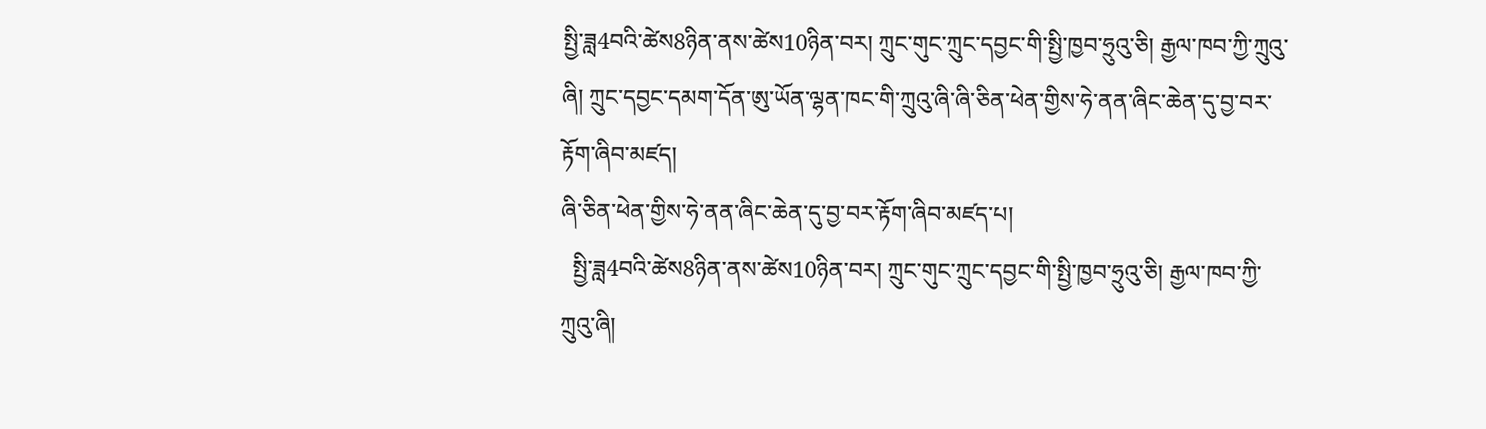སྤྱི་ཟླ4བའི་ཚེས8ཉིན་ནས་ཚེས10ཉིན་བར། ཀྲུང་གུང་ཀྲུང་དབྱང་གི་སྤྱི་ཁྱབ་ཧྲུའུ་ཅི། རྒྱལ་ཁབ་ཀྱི་ཀྲུའུ་ཞི། ཀྲུང་དབྱང་དམག་དོན་ཨུ་ཡོན་ལྷན་ཁང་གི་ཀྲུའུ་ཞི་ཞི་ཅིན་ཕེན་གྱིས་ཧེ་ནན་ཞིང་ཆེན་དུ་བྱ་བར་རྟོག་ཞིབ་མཛད།
ཞི་ཅིན་ཕེན་གྱིས་ཧེ་ནན་ཞིང་ཆེན་དུ་བྱ་བར་རྟོག་ཞིབ་མཛད་པ།
  སྤྱི་ཟླ4བའི་ཚེས8ཉིན་ནས་ཚེས10ཉིན་བར། ཀྲུང་གུང་ཀྲུང་དབྱང་གི་སྤྱི་ཁྱབ་ཧྲུའུ་ཅི། རྒྱལ་ཁབ་ཀྱི་ཀྲུའུ་ཞི།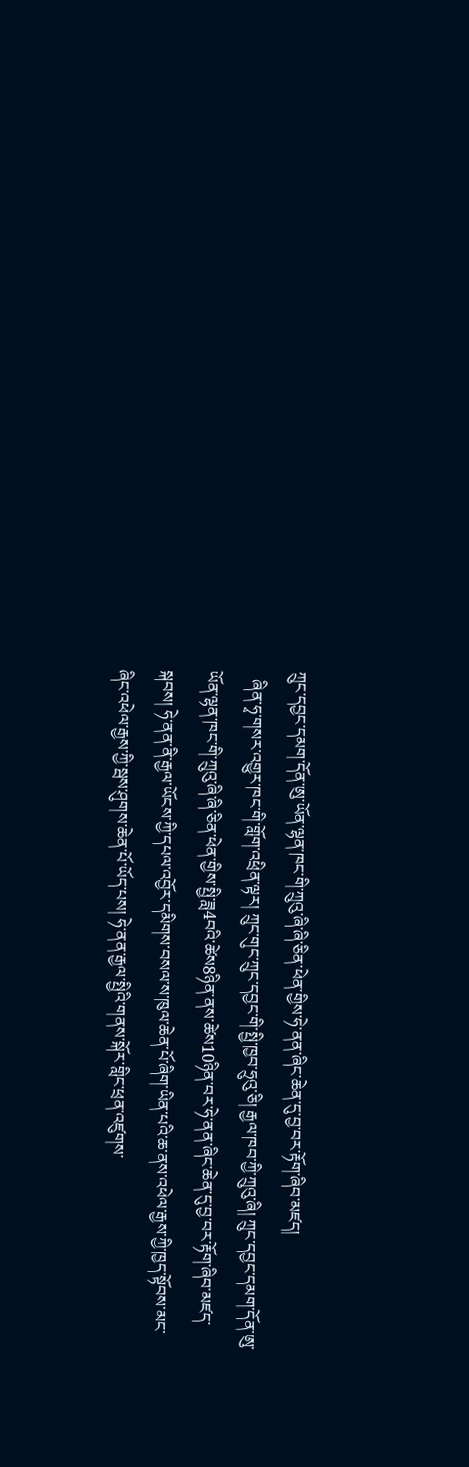ཀྲུང་དབྱང་དམག་དོན་ཨུ་ཡོན་ལྷན་ཁང་གི་ཀྲུའུ་ཞི་ཞི་ཅིན་ཕེན་གྱིས་ཧེ་ནན་ཞིང་ཆེན་དུ་བྱ་བར་རྟོག་ཞིབ་མཛད།
  ཞིན་ཧྭ་གསར་འགྱུར་ཁང་གི་གློག་འཕྲིན་ལྟར། ཀྲུང་གུང་ཀྲུང་དབྱང་གི་སྤྱི་ཁྱབ་ཧྲུའུ་ཅི། རྒྱལ་ཁབ་ཀྱི་ཀྲུའུ་ཞི། ཀྲུང་དབྱང་དམག་དོན་ཨུ་ཡོན་ལྷན་ཁང་གི་ཀྲུའུ་ཞི་ཞི་ཅིན་ཕེན་གྱིས་སྤྱི་ཟླ4བའི་ཚེས8ཉིན་ནས་ཚེས10ཉིན་བར་ཧེ་ནན་ཞིང་ཆེན་དུ་བྱ་བར་རྟོག་ཞིབ་མཛད་སྐབས། ཧེ་ནན་ནི་རྒྱལ་ཡོངས་ཀྱི་དཔལ་འབྱོར་དམིགས་བསལ་ས་ཁུལ་ཆེན་པོ་ཞིག་ཡིན་པའི་ཆ་ནས་འཕེལ་རྒྱས་ཀྱི་ཁྱད་སྟོབས་མང་ཞིང་འཕེལ་རྒྱས་ཀྱི་སྦས་ཤུགས་ཆེན་པོ་ཡོད་པས། ཧེ་ནན་རྒྱལ་སྤྱིའི་གནས་སྐོར་གླིང་ཕྲན་འཛུགས་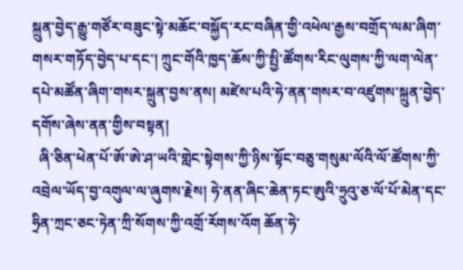སྐྲུན་བྱེད་རྒྱུ་གཙོར་བཟུང་སྟེ་མཆོང་བསྐྱོད་རང་བཞིན་གྱི་འཕེལ་རྒྱས་བགྲོད་ལམ་ཞིག་གསར་གཏོད་བྱེད་པ་དང་། ཀྲུང་གོའི་ཁྱད་ཆོས་ཀྱི་སྤྱི་ཚོགས་རིང་ལུགས་ཀྱི་ལག་ལེན་དཔེ་མཚོན་ཞིག་གསར་སྐྲུན་བྱས་ནས། མཛེས་པའི་ཧེ་ནན་གསར་བ་འཛུགས་སྐྲུན་བྱེད་དགོས་ཞེས་ནན་གྱིས་བསྟན།
  ཞི་ཅིན་ཕེན་པོ་ཨོ་ཨེ་ཤ་ཡའི་གླེང་སྟེགས་ཀྱི་ཉིས་སྟོང་བཅུ་གསུམ་ལོའི་ལོ་ཚོགས་ཀྱི་འབྲེལ་ཡོད་བྱ་འགུལ་ལ་ཞུགས་རྗེས། ཧེ་ནན་ཞིང་ཆེན་ཏང་ཨུའི་ཧྲུའུ་ཅ་ལོ་པོ་མེན་དང་ཧྲིན་ཀྲང་ཅང་ཏེན་ཀྲི་སོགས་ཀྱི་འགྲོ་རོགས་འོག ཆོན་ཧེ་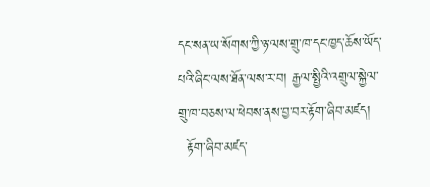དང་སན་ཡ་སོགས་ཀྱི་ཉ་ལས་གྲུ་ཁ་དང་ཁྱད་ཆོས་ཡོད་པའི་ཞིང་ལས་ཐོན་ལས་ར་བ། རྒྱལ་སྤྱིའི་འགྲུལ་སྐྱེལ་གྲུ་ཁ་བཅས་ལ་ཕེབས་ནས་བྱ་བར་རྟོག་ཞིབ་མཛད།
  རྟོག་ཞིབ་མཛད་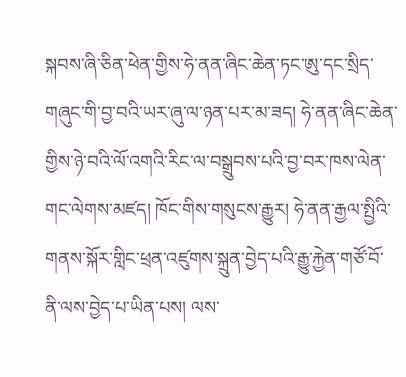སྐབས་ཞི་ཅིན་ཕེན་གྱིས་ཧེ་ནན་ཞིང་ཆེན་ཏང་ཨུ་དང་སྲིད་གཞུང་གི་བྱ་བའི་ཡར་ཞུ་ལ་ཉན་པར་མ་ཟད། ཧེ་ནན་ཞིང་ཆེན་གྱིས་ཉེ་བའི་ལོ་འགའི་རིང་ལ་བསྒྲུབས་པའི་བྱ་བར་ཁས་ལེན་གང་ལེགས་མཛད། ཁོང་གིས་གསུངས་རྒྱུར། ཧེ་ནན་རྒྱལ་སྤྱིའི་གནས་སྐོར་གླིང་ཕྲན་འཛུགས་སྐྲུན་བྱེད་པའི་རྒྱུ་རྐྱེན་གཙོ་བོ་ནི་ལས་བྱེད་པ་ཡིན་པས། ལས་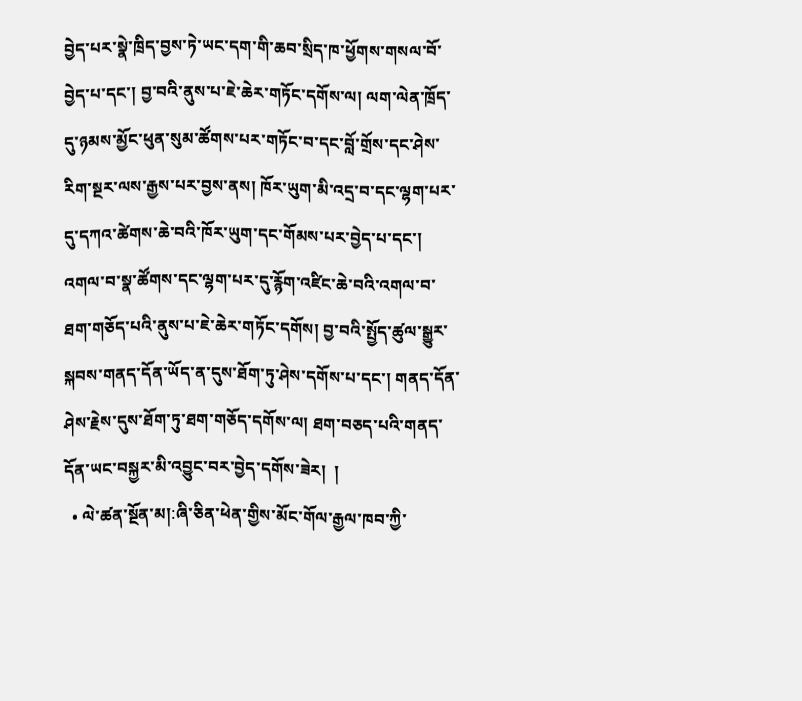བྱེད་པར་སྣེ་ཁྲིད་བྱས་ཏེ་ཡང་དག་གི་ཆབ་སྲིད་ཁ་ཕྱོགས་གསལ་བོ་བྱེད་པ་དང་། བྱ་བའི་ནུས་པ་ཇེ་ཆེར་གཏོང་དགོས་ལ། ལག་ལེན་ཁྲོད་དུ་ཉམས་མྱོང་ཕུན་སུམ་ཚོགས་པར་གཏོང་བ་དང་བློ་གྲོས་དང་ཤེས་རིག་སྔར་ལས་རྒྱས་པར་བྱས་ནས། ཁོར་ཡུག་མི་འདྲ་བ་དང་ལྷག་པར་དུ་དཀའ་ཚེགས་ཆེ་བའི་ཁོར་ཡུག་དང་གོམས་པར་བྱེད་པ་དང་། འགལ་བ་སྣ་ཚོགས་དང་ལྷག་པར་དུ་རྙོག་འཛིང་ཆེ་བའི་འགལ་བ་ཐག་གཅོད་པའི་ནུས་པ་ཇེ་ཆེར་གཏོང་དགོས། བྱ་བའི་སྤྱོད་ཚུལ་སྒྱུར་སྐབས་གནད་དོན་ཡོད་ན་དུས་ཐོག་ཏུ་ཤེས་དགོས་པ་དང་། གནད་དོན་ཤེས་རྗེས་དུས་ཐོག་ཏུ་ཐག་གཅོད་དགོས་ལ། ཐག་བཅད་པའི་གནད་དོན་ཡང་བསྐྱར་མི་འབྱུང་བར་བྱེད་དགོས་ཟེར།  །
  • ལེ་ཚན་སྔོན་མ།:ཞི་ཅིན་ཕེན་གྱིས་མོང་གོལ་རྒྱལ་ཁབ་ཀྱི་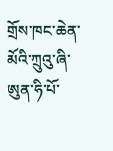གྲོས་ཁང་ཆེན་མོའི་ཀྲུའུ་ཞི་ཨུན་ཧི་པོ་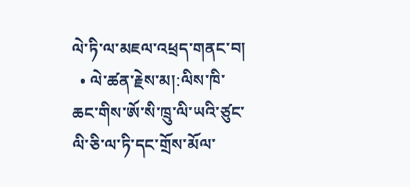ལེ་ཏི་ལ་མཇལ་འཕྲད་གནང་བ།
  • ལེ་ཚན་རྗེས་མ།:ལིས་ཁི་ཆང་གིས་ཨོ་སི་ཁྲུ་ལི་ཡའི་ཙུང་ལི་ཅི་ལ་ཏི་དང་གྲོས་མོལ་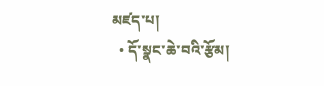མཛད་པ།
  • དོ་སྣང་ཆེ་བའི་རྩོམ།